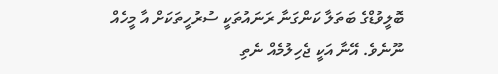ބޮލީވުޑްގެ ބަތަލާ ކަންގަނާ ރަނައުތަކީ ސުރުހީތަކަށް އާ މީހެއް ނޫނެވެ. އޭނާ އަކީ ޖެހިލުމެއް ނެތި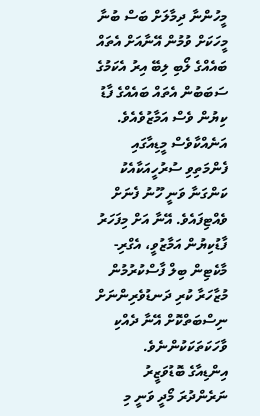މީހުންނާ ދިމާލަށް ބަސް ބުނާ މީހަކަށް ވުމުން އޭނާއަށް އެތައް ބައެއްގެ ލޯބި ލިބޭ އިރު އެކަމުގެ ސަބަބުން އެތައް ބައެއްގެ ފާޑު ކިޔުން ވެސް އަމާޒުވެއެވެ.
އަނެއްކާވެސް މީޑިއާގައި ފެންމަތިވި ސުރުހީއަކާއެކު ކަންގަނާ ވަނީ ހޫނު ފެނަށް ވެއްޓިފައެވެ. އޭނާ އަށް މިފަހަރު ފާޑުކިޔުން އަމާޒުވީ، އެގްރި-މާކެޓިން ބިލް ފާސްކުރުމުން މުޒާހަރާ ކުރި ދަނޑުވެރިންނަށް ނިސްބަތްކޮށް އޭނާ ދެއްކި ވާހަކަތަކަކުންނެވެ.
އިންޑިއާގެ ބޮޑުވަޒީރު ނަރެންދުރަ މޯދީ ވަނީ މި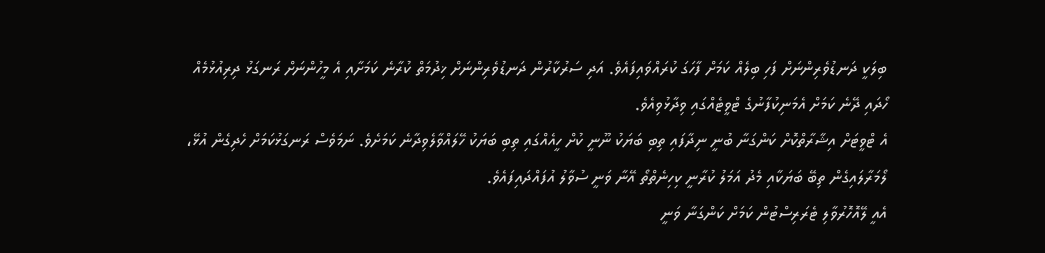ބިލަކީ ދަނޑުވެރިންނަށް ފަހި ބިލެއް ކަމަށް ފާހަގަ ކުރައްވައިފައެވެ. އަދި ސަރުކާރުން ދަނޑުވެރިންނަށް ޚިދުމަތް ކުރާނެ ކަމަށާއި އެ މީހުންނަށް ރަނގަޅު ދިރިއުޅުމެއް ހޯދައި ދޭނެ ކަމަށް އެމަނިކުފާނުގެ ޓްވީޓެއްގައި ވިދާޅުވިއެވެ.
އެ ޓްވީޓަށް އިޝާރާތްކޮށް ކަންގަނާ ބުނީ ނިދާފައި ތިބި ބަޔަކު ނޫނީ ކުށް ހީއެއްގައި ތިބި ބަޔަކު ހޭލައްވާލެވިދާނެ ކަމަށެވެ. ނަމަވެސް ރަނގަޅުކަމަށް ހެދިގެން އުޅޭ، ލޯމަރާލައިގެން ތިބޭ ބަޔަކާއި މެދު އަމަލު ކުރާނީ ކިހިނެތްތޯ އޭނާ ވަނީ ސުވާލު އުފައްދައިފައެވެ.
އެއީ ލޭއޮހޮރުވާލި ޓެރަރިސްޓުން ކަމަށް ކަންގަނާ ވަނީ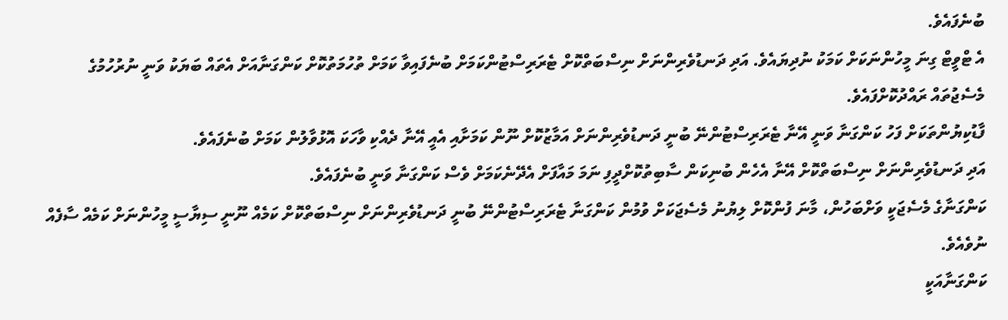ބުނެފައެވެ.
އެ ޓްވީޓް ގިނަ މީހުންނަކަށް ކަމަކު ނުދިޔައެވެ. އަދި ދަނޑުވެރިންނަށް ނިސްބަތްކޮށް ޓެރަރިސްޓުންކަމަށް ބުނެފައިވާ ކަމަށް ތުހުމަތުކޮށް ކަންގަނާއަށް އެތައް ބަޔަކު ވަނީ ނުރުހުމުގެ މެސެޖުތައް ރައްދުކޮށްފައެވެ.
ފާޑުކިޔުންތަކަށް ފަހު ކަންގަނާ ވަނީ އޭނާ ޓެރަރިސްޓުންނޭ ބުނީ ދަނޑުވެރިންނަށް އަމާޒުކޮށް ނޫން ކަމަށާއި އެއީ އޭނާ ދެއްކި ވާހަކަ އޮޅުވާލުން ކަމަށް ބުނެފައެވެ.
އަދި ދަނޑުވެރިންނަށް ނިސްބަތްކޮށް އޭނާ އެހެން ބުނިކަން ސާބިތުކޮށްދީފި ނަމަ މައާފަށް އެދޭނެކަމަށް ވެސް ކަންގަނާ ވަނީ ބުނެފައެވެ.
ކަންގަނާގެ މެސެޖަކީ ވަށްބަހުން، މާނަ ފުންކޮށް ލިޔުނު މެސެޖަކަށް ވުމުން ކަންގަނާ ޓެރަރިސްޓުންނޭ ބުނީ ދަނޑުވެރިންނަށް ނިސްބަތްކޮށް ކަމެއް ނޫނީ ސިޔާސީ މީހުންނަށް ކަމެއް ސާފެއް ނުވެއެވެ.
ކަންގަނާއަކީ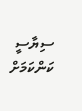ސިޔާސީ ކަންކަމަށް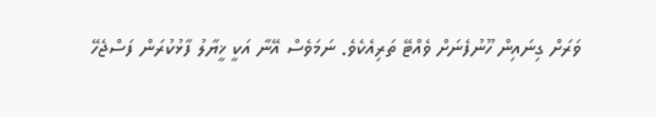ވަރަށް ގިނައިން ހޫނުފެނަށް ވެއްޓޭ ތަރިއެކެވެ. ނަމަވެސް އޭނާ އަކީ ޚީޔާލު ފާޅުކުރަން ފަސްޖެހޭ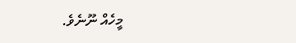މީހެއް ނޫނެވެ.